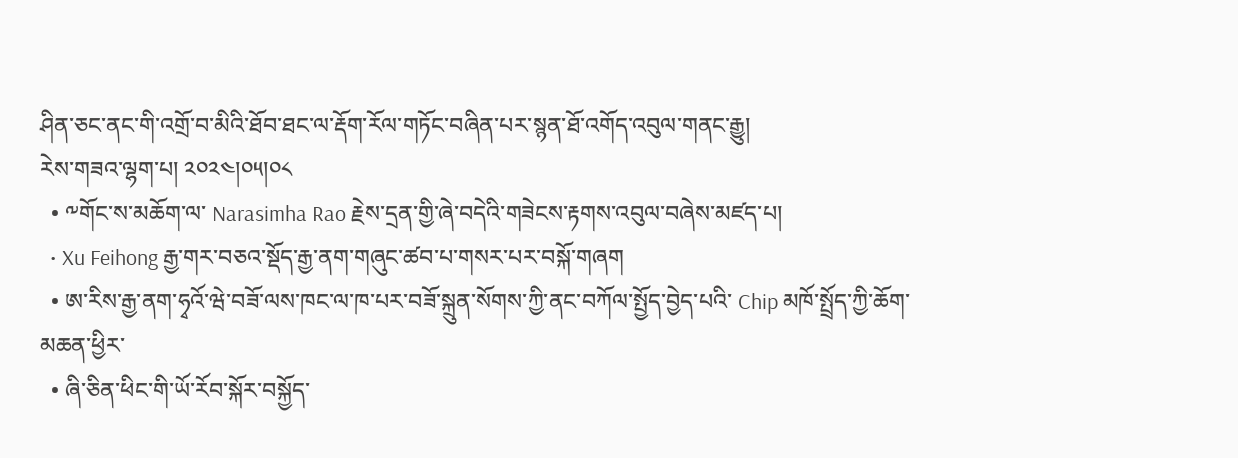ཤིན་ཅང་ནང་གི་འགྲོ་བ་མིའི་ཐོབ་ཐང་ལ་རྡོག་རོལ་གཏོང་བཞིན་པར་སྙན་ཐོ་འགོད་འབུལ་གནང་རྒྱུ།
རེས་གཟའ་ལྷག་པ། ༢༠༢༤།༠༥།༠༨
  • ༸གོང་ས་མཆོག་ལ་ Narasimha Rao རྗེས་དྲན་གྱི་ཞེ་བདེའི་གཟེངས་རྟགས་འབུལ་བཞེས་མཛད་པ།
  • Xu Feihong རྒྱ་གར་བཅའ་སྡོད་རྒྱ་ནག་གཞུང་ཚབ་པ་གསར་པར་བསྐོ་གཞག
  • ཨ་རིས་རྒྱ་ནག་ཧྭའོ་ཝེ་བཟོ་ལས་ཁང་ལ་ཁ་པར་བཟོ་སྐྲུན་སོགས་ཀྱི་ནང་བཀོལ་སྤྱོད་བྱེད་པའི་ Chip མཁོ་སྤྲོད་ཀྱི་ཆོག་མཆན་ཕྱིར་
  • ཞི་ཅིན་ཕིང་གི་ཡོ་རོབ་སྐོར་བསྐྱོད་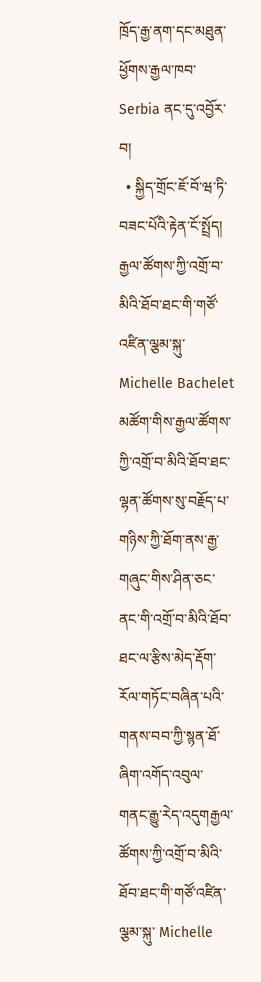ཁྲོད་རྒྱ་ནག་དང་མཐུན་ཕྱོགས་རྒྱལ་ཁབ་ Serbia ནང་དུ་འབྱོར་བ།
  • སྐྱིད་གྲོང་ཇོ་བོ་ཝ་ཏི་བཟང་པོའི་རྟེན་ངོ་སྤྲོད།
རྒྱལ་ཚོགས་ཀྱི་འགྲོ་བ་མིའི་ཐོབ་ཐང་གི་གཙོ་འཛིན་ལྕམ་སྐུ་ Michelle Bachelet  མཚོག་གིས་རྒྱལ་ཚོགས་ཀྱི་འགྲོ་བ་མིའི་ཐོབ་ཐང་ལྷན་ཚོགས་སུ་བརྗོད་པ་གཉིས་ཀྱི་ཐོག་ནས་རྒྱ་གཞུང་གིས་ཤིན་ཅང་ནང་གི་འགྲོ་བ་མིའི་ཐོབ་ཐང་ལ་རྩིས་མེད་རྡོག་རོལ་གཏོང་བཞིན་པའི་གནས་བབ་ཀྱི་སྙན་ཐོ་ཞིག་འགོད་འབུལ་གནང་རྒྱུ་རེད་འདུགརྒྱལ་ཚོགས་ཀྱི་འགྲོ་བ་མིའི་ཐོབ་ཐང་གི་གཙོ་འཛིན་ལྕམ་སྐུ་ Michelle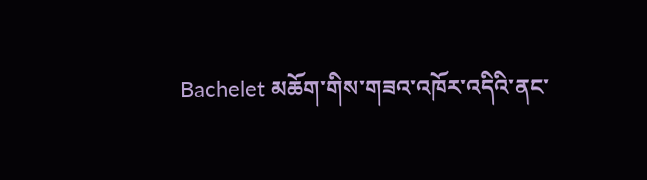Bachelet མཆོག་གིས་གཟའ་འཁོར་འདིའི་ནང་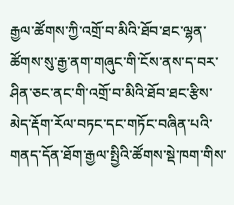རྒྱལ་ཚོགས་ཀྱི་འགྲོ་བ་མིའི་ཐོབ་ཐང་ལྷན་ཚོགས་སུ་རྒྱ་ནག་གཞུང་གི་ངོས་ནས་ད་བར་ཤིན་ཅང་ནང་གི་འགྲོ་བ་མིའི་ཐོབ་ཐང་རྩིས་མེད་རྡོག་རོལ་བཏང་དང་གཏོང་བཞིན་པའི་གནད་དོན་ཐོག་རྒྱལ་སྤྱིའི་ཚོགས་སྡེ་ཁག་གིས་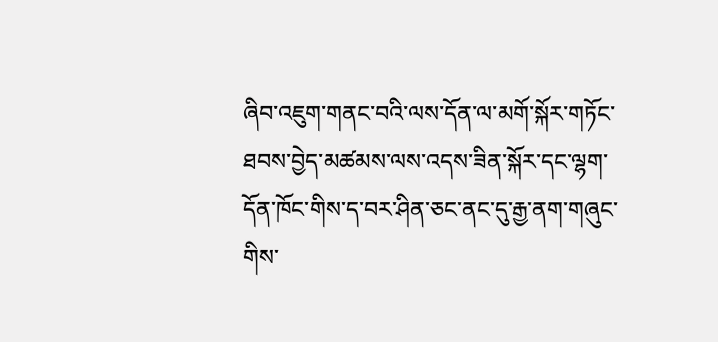ཞིབ་འཇུག་གནང་བའི་ལས་དོན་ལ་མགོ་སྐོར་གཏོང་ཐབས་བྱེད་མཚམས་ལས་འདས་ཟིན་སྐོར་དང་ལྷག་དོན་ཁོང་གིས་ད་བར་ཤིན་ཅང་ནང་དུ་རྒྱ་ནག་གཞུང་གིས་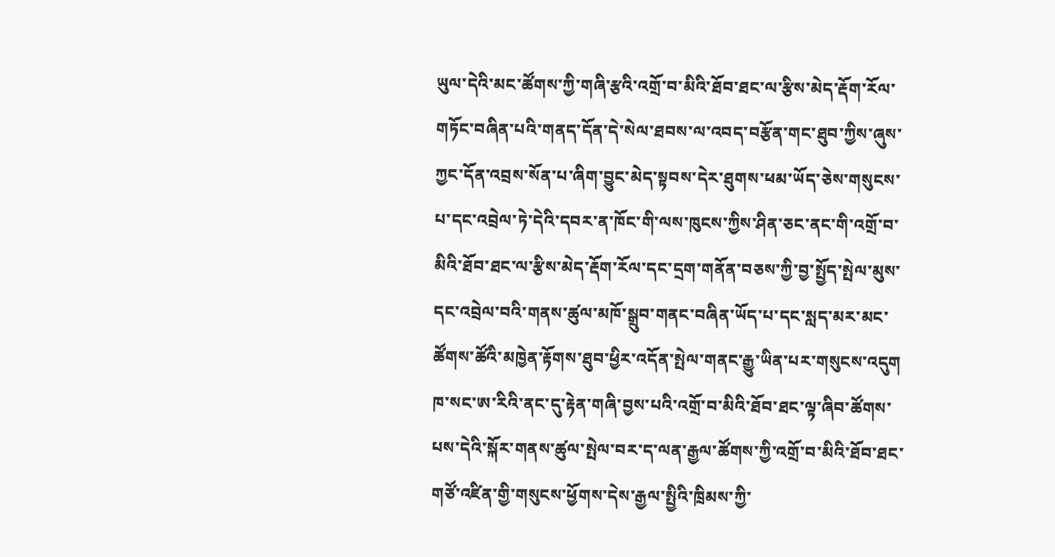ཡུལ་དེའི་མང་ཚོགས་ཀྱི་གཞི་རྩའི་འགྲོ་བ་མིའི་ཐོབ་ཐང་ལ་རྩིས་མེད་རྡོག་རོལ་གཏོང་བཞིན་པའི་གནད་དོན་དེ་སེལ་ཐབས་ལ་འབད་བརྩོན་གང་ཐུབ་ཀྱིས་ཞུས་ཀྱང་དོན་འབྲས་སོན་པ་ཞིག་བྱུང་མེད་སྟབས་དེར་ཐུགས་ཕམ་ཡོད་ཅེས་གསུངས་པ་དང་འབྲེལ་ཏེ་དེའི་དབར་ན་ཁོང་གི་ལས་ཁུངས་ཀྱིས་ཤིན་ཅང་ནང་གི་འགྲོ་བ་མིའི་ཐོབ་ཐང་ལ་རྩིས་མེད་རྡོག་རོལ་དང་དྲག་གནོན་བཅས་ཀྱི་བྱ་སྤྱོད་སྤེལ་མུས་དང་འབྲེལ་བའི་གནས་ཚུལ་མཁོ་སྒྲུབ་གནང་བཞིན་ཡོད་པ་དང་སླད་མར་མང་ཚོགས་ཚོའི་མཁྱེན་རྟོགས་ཐུབ་ཕྱིར་འདོན་སྤེལ་གནང་རྒྱུ་ཡིན་པར་གསུངས་འདུག
ཁ་སང་ཨ་རིའི་ནང་དུ་རྟེན་གཞི་བྱས་པའི་འགྲོ་བ་མིའི་ཐོབ་ཐང་ལྟ་ཞིབ་ཚོགས་པས་དེའི་སྐོར་གནས་ཚུལ་སྤེལ་བར་ད་ལན་རྒྱལ་ཚོགས་ཀྱི་འགྲོ་བ་མིའི་ཐོབ་ཐང་གཙོ་འཛིན་གྱི་གསུངས་ཕྱོགས་དེས་རྒྱལ་སྤྱིའི་ཁྲིམས་ཀྱི་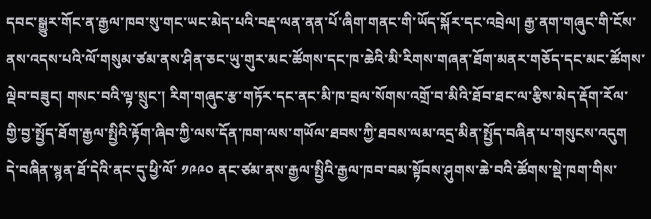དབང་སྒྱུར་གོང་ན་རྒྱལ་ཁབ་སུ་གང་ཡང་མེད་པའི་བརྡ་ལན་ནན་པོ་ཞིག་གནང་གི་ཡོད་སྐོར་དང་འབྲེལ། རྒྱ་ནག་གཞུང་གི་ངོས་ནས་འདས་པའི་ལོ་གསུམ་ཙམ་ནས་ཤིན་ཅང་ཡུ་གུར་མང་ཚོགས་དང་ཁ་ཆེའི་མི་རིགས་གཞན་ཐོག་མནར་གཅོད་དང་མང་ཚོགས་ལྡེབ་བཟུང། གསང་བའི་ལྟ་སྲུང་། རིག་གཞུང་རྩ་གཏོར་དང་ནང་མི་ཁ་བྲལ་སོགས་འགྲོ་བ་མིའི་ཐོབ་ཐང་ལ་རྩིས་མེད་རྡོག་རོལ་གྱི་བྱ་སྤྱོད་ཐོག་རྒྱལ་སྤྱིའི་རྟོག་ཞིབ་ཀྱི་ལས་དོན་ཁག་ལས་གཡོལ་ཐབས་ཀྱི་ཐབས་ལམ་འདྲ་མིན་སྤྱོད་བཞིན་པ་གསུངས་འདུག
དེ་བཞིན་སྙན་ཐོ་དེའི་ནང་དུ་ཕྱི་ལོ་ ༡༩༩༠ ནང་ཙམ་ནས་རྒྱལ་སྤྱིའི་རྒྱལ་ཁབ་བམ་སྟོབས་ཤུགས་ཆེ་བའི་ཚོགས་སྡེ་ཁག་གིས་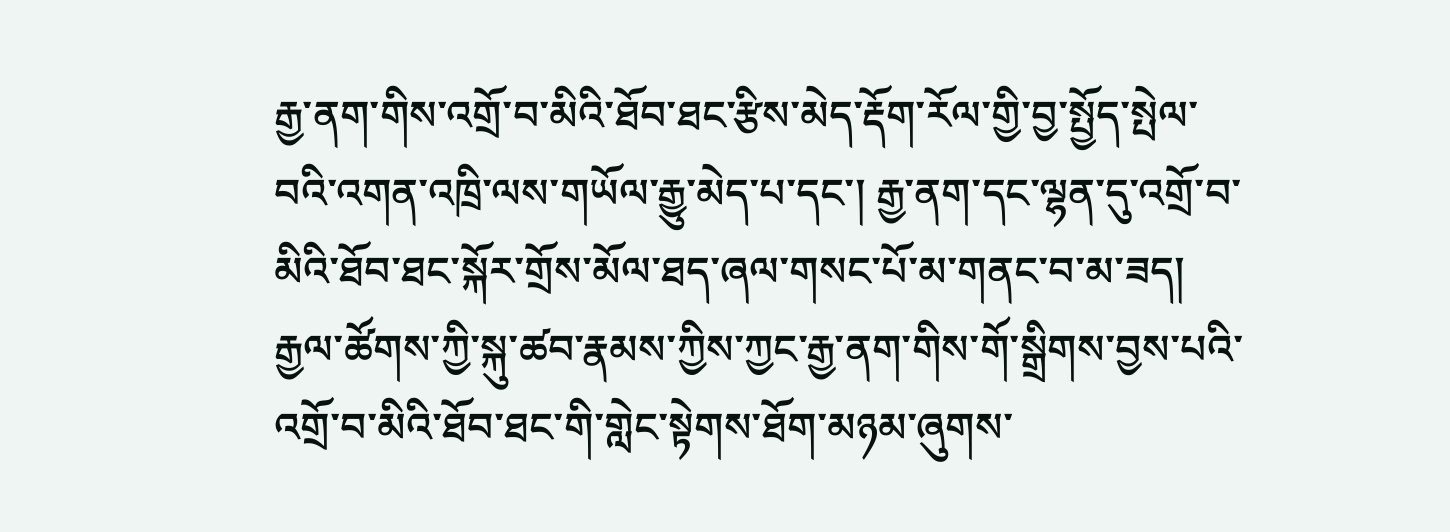རྒྱ་ནག་གིས་འགྲོ་བ་མིའི་ཐོབ་ཐང་རྩིས་མེད་རྡོག་རོལ་གྱི་བྱ་སྤྱོད་སྤེལ་བའི་འགན་འཁྲི་ལས་གཡོལ་རྒྱུ་མེད་པ་དང་། རྒྱ་ནག་དང་ལྷན་དུ་འགྲོ་བ་མིའི་ཐོབ་ཐང་སྐོར་གྲོས་མོལ་ཐད་ཞལ་གསང་པོ་མ་གནང་བ་མ་ཟད། རྒྱལ་ཚོགས་ཀྱི་སྐུ་ཚབ་རྣམས་ཀྱིས་ཀྱང་རྒྱ་ནག་གིས་གོ་སྒྲིགས་བྱས་པའི་འགྲོ་བ་མིའི་ཐོབ་ཐང་གི་གླེང་སྟེགས་ཐོག་མཉམ་ཞུགས་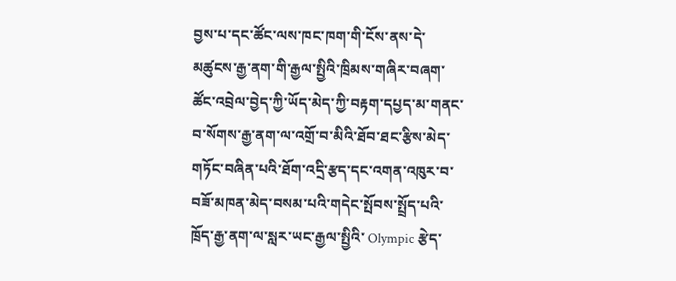བྱས་པ་དང་ཚོང་ལས་ཁང་ཁག་གི་ངོས་ནས་དེ་མཚུངས་རྒྱ་ནག་གི་རྒྱལ་སྤྱིའི་ཁྲིམས་གཞིར་བཞག་ཚོང་འབྲེལ་བྱེད་ཀྱི་ཡོད་མེད་ཀྱི་བརྟག་དཔྱད་མ་གནང་བ་སོགས་རྒྱ་ནག་ལ་འགྲོ་བ་མིའི་ཐོབ་ཐང་རྩིས་མེད་གཏོང་བཞིན་པའི་ཐོག་འདྲི་རྩད་དང་འགན་འཁུར་བ་བཟོ་མཁན་མེད་བསམ་པའི་གདེང་སྤོབས་སྤྲོད་པའི་ཁྲོད་རྒྱ་ནག་ལ་སླར་ཡང་རྒྱལ་སྤྱིའི་ Olympic རྩེད་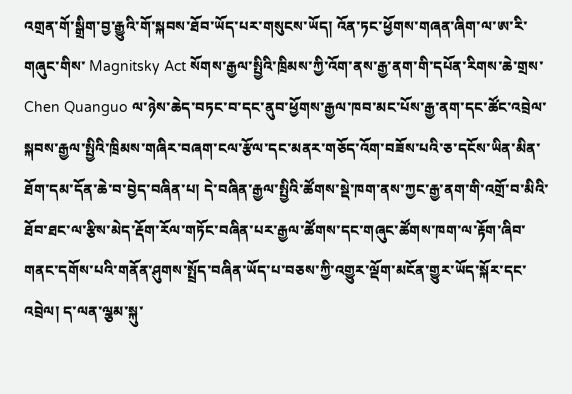འགྲན་གོ་སྒྲིག་བྱ་རྒྱུའི་གོ་སྐབས་ཐོབ་ཡོད་པར་གསུངས་ཡོད། འོན་ཏང་ཕྱོགས་གཞན་ཞིག་ལ་ཨ་རི་གཞུང་གིས་ Magnitsky Act སོགས་རྒྱལ་སྤྱིའི་ཁྲིམས་ཀྱི་འོག་ནས་རྒྱ་ནག་གི་དཔོན་རིགས་ཆེ་གྲས་ Chen Quanguo ལ་ཉེས་ཆེད་བཏང་བ་དང་ནུབ་ཕྱོགས་རྒྱལ་ཁབ་མང་པོས་རྒྱ་ནག་དང་ཚོང་འབྲེལ་སྐབས་རྒྱལ་སྤྱིའི་ཁྲིམས་གཞིར་བཞག་ངལ་རྩོལ་དང་མནར་གཅོད་འོག་བཟོས་པའི་ཅ་དངོས་ཡིན་མིན་ཐོག་དམ་དོན་ཆེ་བ་བྱེད་བཞིན་པ། དེ་བཞིན་རྒྱལ་སྤྱིའི་ཚོགས་སྡེ་ཁག་ནས་ཀྱང་རྒྱ་ནག་གི་འགྲོ་བ་མིའི་ཐོབ་ཐང་ལ་རྩིས་མེད་རྡོག་རོལ་གཏོང་བཞིན་པར་རྒྱལ་ཚོགས་དང་གཞུང་ཚོགས་ཁག་ལ་རྟོག་ཞིབ་གནང་དགོས་པའི་གནོན་ཤུགས་སྤྲོད་བཞིན་ཡོད་པ་བཅས་ཀྱི་འགྱུར་ལྡོག་མངོན་གྱུར་ཡོད་སྐོར་དང་འབྲེལ། ད་ལན་ལྕམ་སྐུ་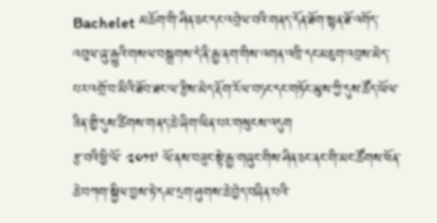Bachelet མཆོག་གི་ཤིན་ཅང་དང་འབྲེལ་བའི་གནད་དོན་ཐོག་སྙན་ཐོ་འགོད་འབུལ་ཞུ་རྒྱུའི་གསལ་བསྒྲགས་དེ་ནི་རྒྱ་ནག་གིས་འགན་འཁྲི་དང་མཇུག་འབྲས་མེད་པར་འགྲོ་བ་མིའི་ཐོབ་ཐང་ལ་རྩིས་མེད་རྡོག་རོལ་བཏང་དང་གཏོང་མུས་ཀྱི་དུས་ཚོད་ཡོལ་ཟིན་གྱི་དུས་ཚིགས་གནད་ཆེ་ཞིག་ཡིན་པར་གསུངས་འདུག
རྩ་བའི་ཕྱི་ལོ་ ༢༠༡༧ ལོ་ནས་བཟུང་སྟེ་རྒྱ་གཞུང་གིས་ཤིན་ཅང་ནང་གི་མང་ཚོགས་ཕོན་ཆེ་བཀག་སྐྱིལ་བྱས་ཏེ་དམ་དྲག་ཤུགས་ཆེ་བྱེད་བཞིན་པའི་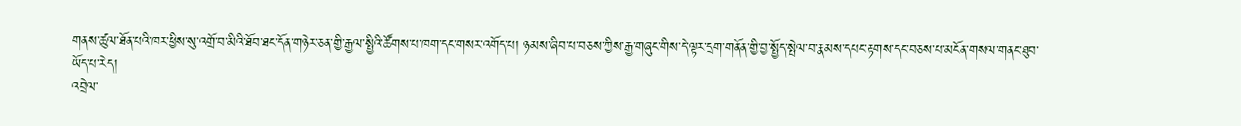གནས་ཚུལ་ཐོན་པའི་ཁར་ཕྱིས་སུ་འགྲོ་བ་མིའི་ཐོབ་ཐང་དོན་གཉེར་ཅན་གྱི་རྒྱལ་སྤྱིའི་ཚོགས་པ་ཁག་དང་གསར་འགོད་པ། ཉམས་ཞིབ་པ་བཅས་ཀྱིས་རྒྱ་གཞུང་གིས་དེ་ལྟར་དྲག་གནོན་གྱི་བྱ་སྤྱོད་སྤེལ་བ་རྣམས་དཔང་རྟགས་དང་བཅས་པ་མངོན་གསལ་གནང་ཐུབ་ཡོད་པ་རེད།
འབྲེལ་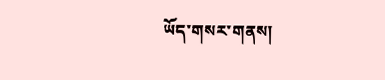ཡོད་གསར་གནས།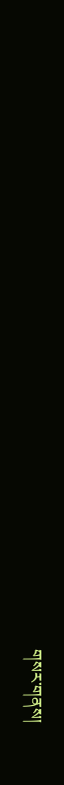གསར་གནས།